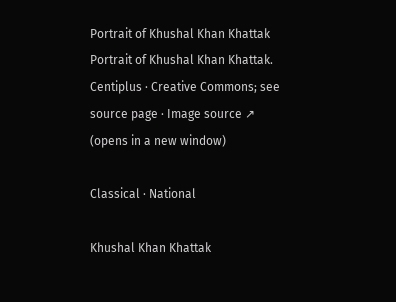Portrait of Khushal Khan Khattak
Portrait of Khushal Khan Khattak. Centiplus · Creative Commons; see source page · Image source ↗ (opens in a new window)

Classical · National

Khushal Khan Khattak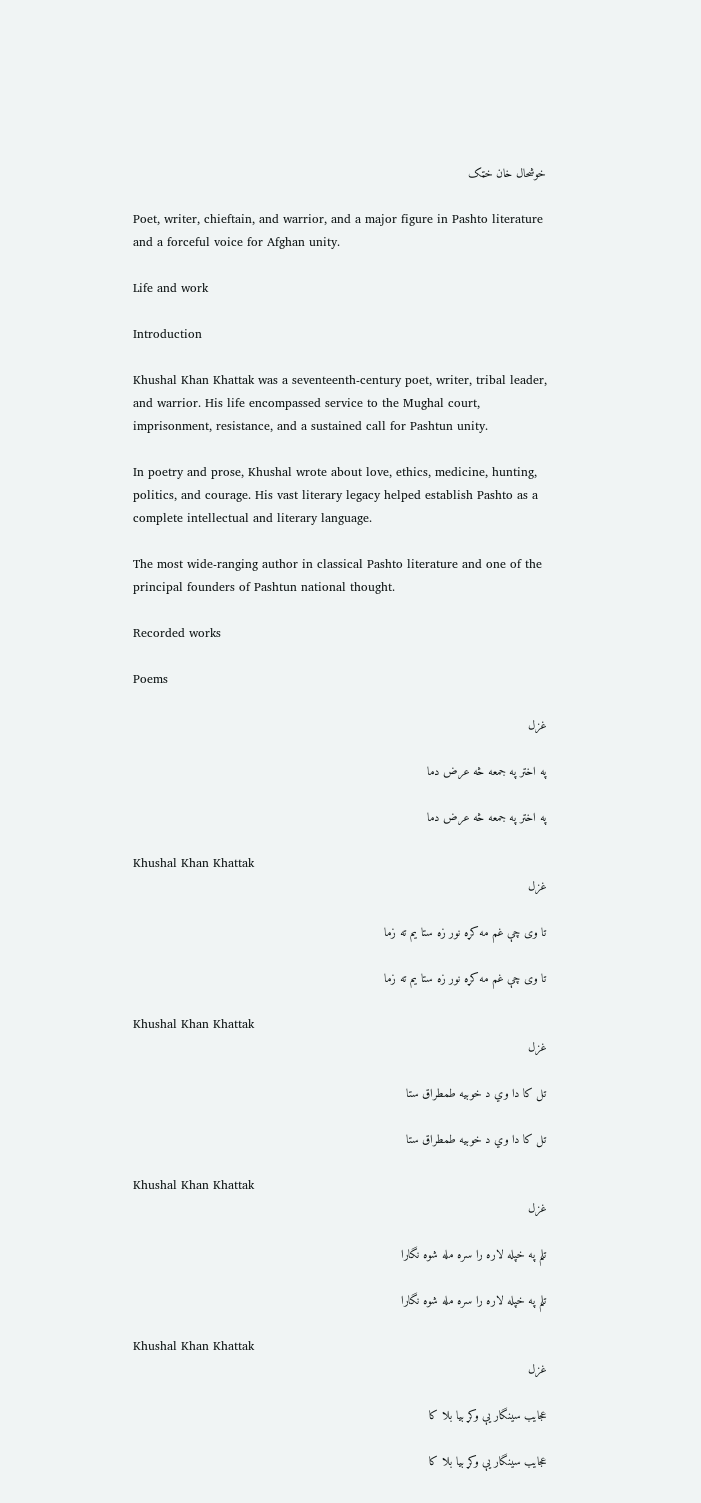خوشحال خان خټک

Poet, writer, chieftain, and warrior, and a major figure in Pashto literature and a forceful voice for Afghan unity.

Life and work

Introduction

Khushal Khan Khattak was a seventeenth-century poet, writer, tribal leader, and warrior. His life encompassed service to the Mughal court, imprisonment, resistance, and a sustained call for Pashtun unity.

In poetry and prose, Khushal wrote about love, ethics, medicine, hunting, politics, and courage. His vast literary legacy helped establish Pashto as a complete intellectual and literary language.

The most wide-ranging author in classical Pashto literature and one of the principal founders of Pashtun national thought.

Recorded works

Poems

غزل

په اختر په جمعه څه عرض دما

په اختر په جمعه څه عرض دما

Khushal Khan Khattak
غزل

تا وی چې غم مه کړه نور زه ستا يم ته زما

تا وی چې غم مه کړه نور زه ستا يم ته زما

Khushal Khan Khattak
غزل

تل کا دا وي د خوبيه طمطراق ستا

تل کا دا وي د خوبيه طمطراق ستا

Khushal Khan Khattak
غزل

تلم په خپله لاره را سره مله شوه نگارا

تلم په خپله لاره را سره مله شوه نگارا

Khushal Khan Khattak
غزل

عجايب سينگار يې وکړ بيا بلا کا

عجايب سينگار يې وکړ بيا بلا کا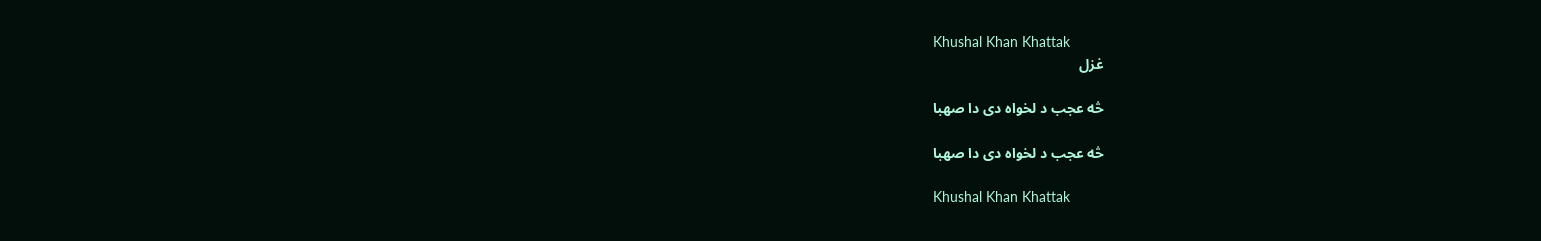Khushal Khan Khattak
غزل

څه عجب د لخواه دی دا صهبا

څه عجب د لخواه دی دا صهبا

Khushal Khan Khattak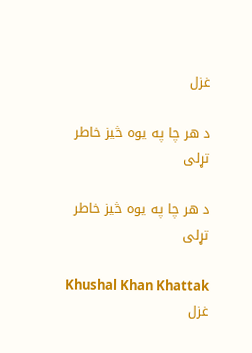غزل

د هر چا په يوه څيز خاطر تړلی

د هر چا په يوه څيز خاطر تړلی

Khushal Khan Khattak
غزل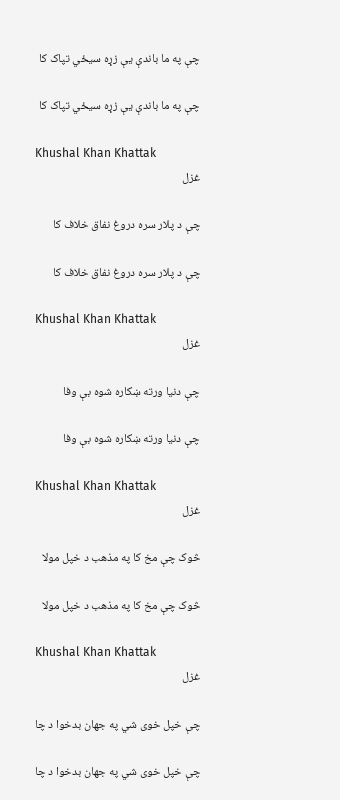چې په ما باندې يې زړه سيځي تپاک کا

چې په ما باندې يې زړه سيځي تپاک کا

Khushal Khan Khattak
غزل

چې د پلار سره دروغ نفاق خلاف کا

چې د پلار سره دروغ نفاق خلاف کا

Khushal Khan Khattak
غزل

چې دنيا ورته ښکاره شوه بې وفا

چې دنيا ورته ښکاره شوه بې وفا

Khushal Khan Khattak
غزل

څوک چې مخ کا په مذهب د خپل مولا

څوک چې مخ کا په مذهب د خپل مولا

Khushal Khan Khattak
غزل

چې خپل خوی شي په جهان بدخوا د چا

چې خپل خوی شي په جهان بدخوا د چا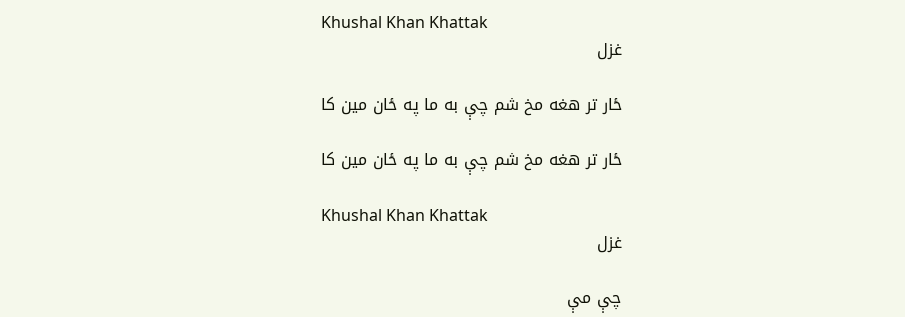Khushal Khan Khattak
غزل

ځار تر هغه مخ شم چې به ما په ځان مين کا

ځار تر هغه مخ شم چې به ما په ځان مين کا

Khushal Khan Khattak
غزل

چې مې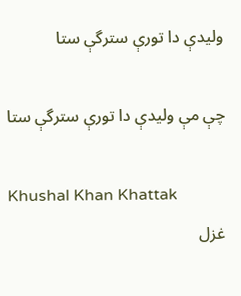وليدې دا تورې سترگې ستا

چې مې وليدې دا تورې سترگې ستا

Khushal Khan Khattak
غزل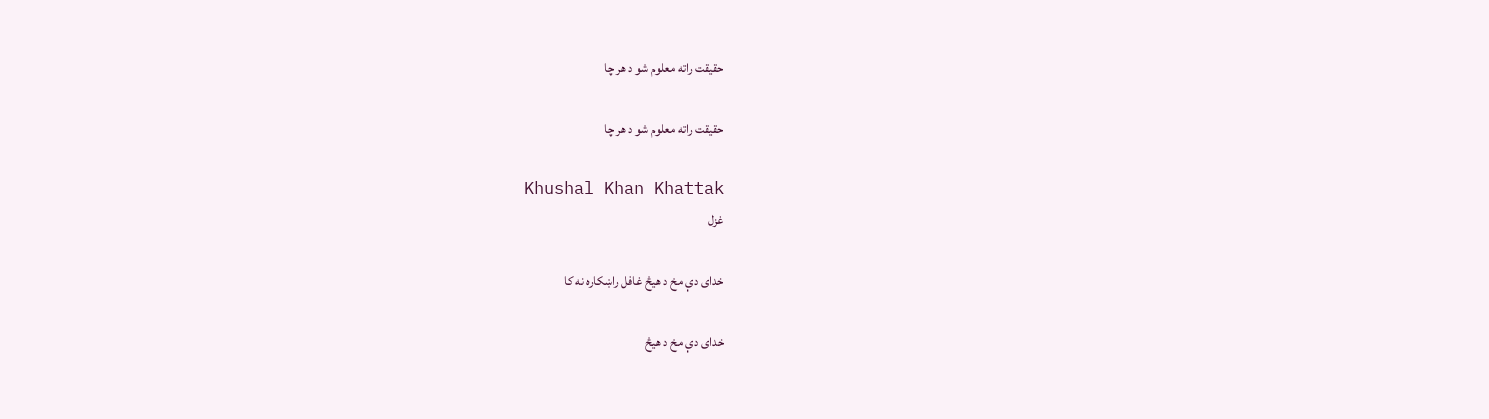حقيقت راته معلوم شو د هر چا

حقيقت راته معلوم شو د هر چا

Khushal Khan Khattak
غزل

خدای دې مخ د هيڅ غافل راښکاره نه کا

خدای دې مخ د هيڅ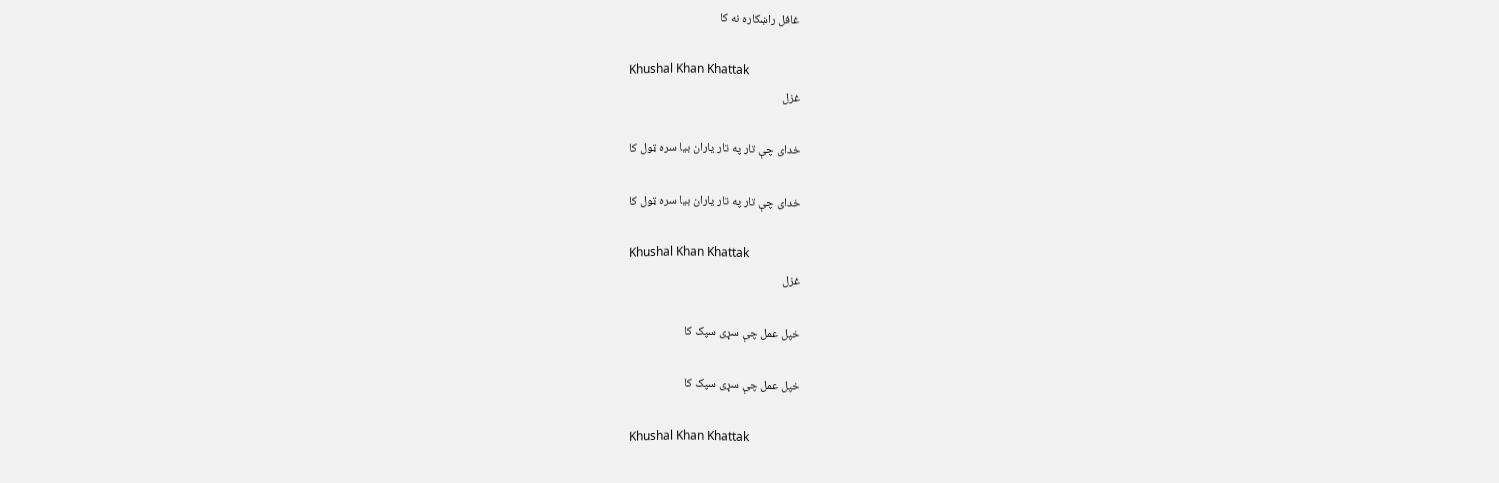غافل راښکاره نه کا

Khushal Khan Khattak
غزل

خدای چې تار په تار ياران بيا سره ټول کا

خدای چې تار په تار ياران بيا سره ټول کا

Khushal Khan Khattak
غزل

خپل عمل چې سړی سپک کا

خپل عمل چې سړی سپک کا

Khushal Khan Khattak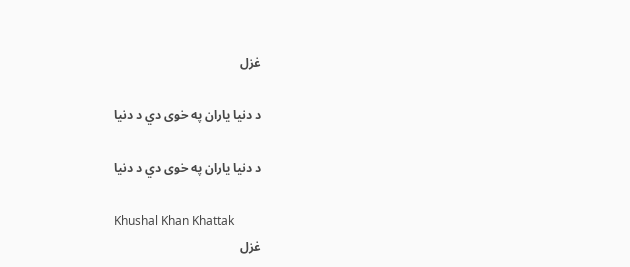غزل

د دنيا ياران په خوی دي د دنيا

د دنيا ياران په خوی دي د دنيا

Khushal Khan Khattak
غزل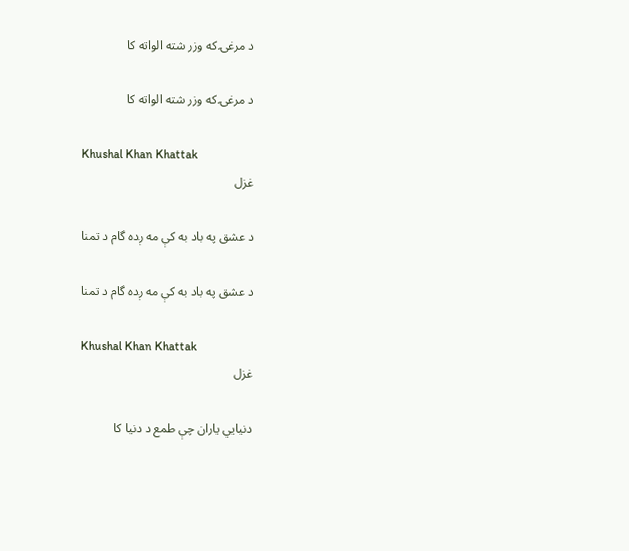د مرغۍ که وزر شته الواته کا

د مرغۍ که وزر شته الواته کا

Khushal Khan Khattak
غزل

د عشق په باد به کې مه ږده گام د تمنا

د عشق په باد به کې مه ږده گام د تمنا

Khushal Khan Khattak
غزل

دنيايي ياران چې طمع د دنيا کا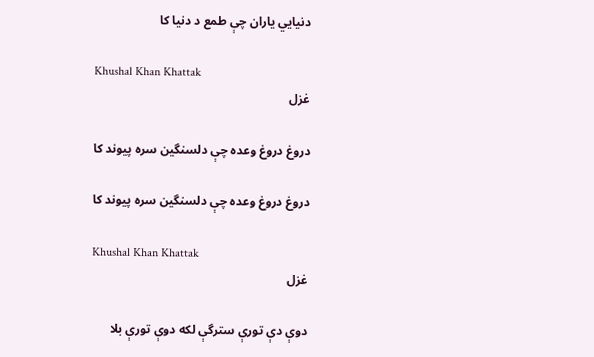دنيايي ياران چې طمع د دنيا کا

Khushal Khan Khattak
غزل

دروغ دروغ وعده چې دلسنگين سره پيوند کا

دروغ دروغ وعده چې دلسنگين سره پيوند کا

Khushal Khan Khattak
غزل

دوې دې تورې سترگې لکه دوې تورې بلا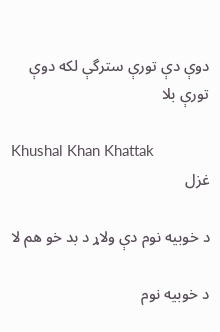دوې دې تورې سترگې لکه دوې تورې بلا

Khushal Khan Khattak
غزل

د خوبيه نوم دې ولاړ د بد خو هم لا

د خوبيه نوم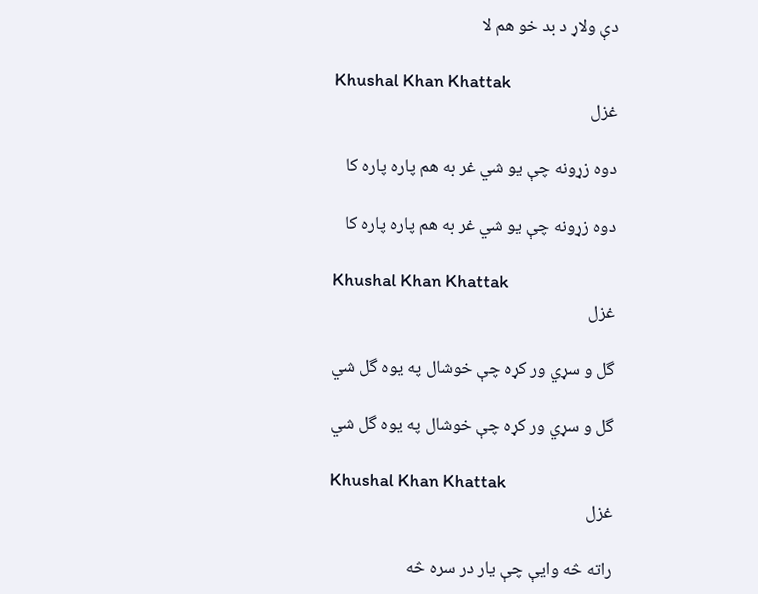دې ولاړ د بد خو هم لا

Khushal Khan Khattak
غزل

دوه زړونه چې يو شي غر به هم پاره پاره کا

دوه زړونه چې يو شي غر به هم پاره پاره کا

Khushal Khan Khattak
غزل

گل و سړي ور کړه چې خوشال په يوه گل شي

گل و سړي ور کړه چې خوشال په يوه گل شي

Khushal Khan Khattak
غزل

راته څه وايې چې يار در سره څه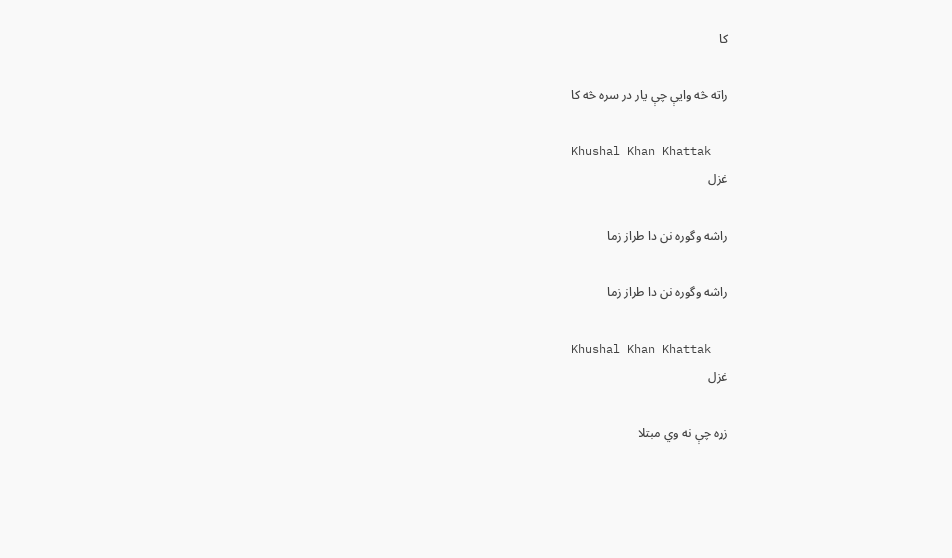کا

راته څه وايې چې يار در سره څه کا

Khushal Khan Khattak
غزل

راشه وگوره نن دا طراز زما

راشه وگوره نن دا طراز زما

Khushal Khan Khattak
غزل

زړه چې نه وي مبتلا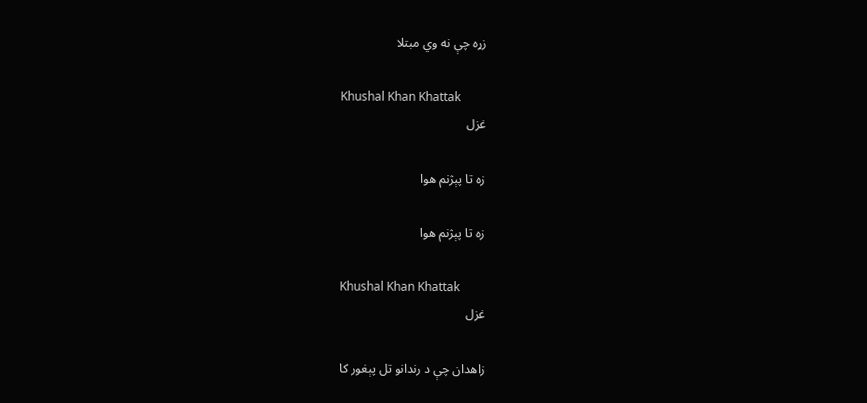زړه چې نه وي مبتلا

Khushal Khan Khattak
غزل

زه تا پېژنم هوا

زه تا پېژنم هوا

Khushal Khan Khattak
غزل

زاهدان چې د رندانو تل پېغور کا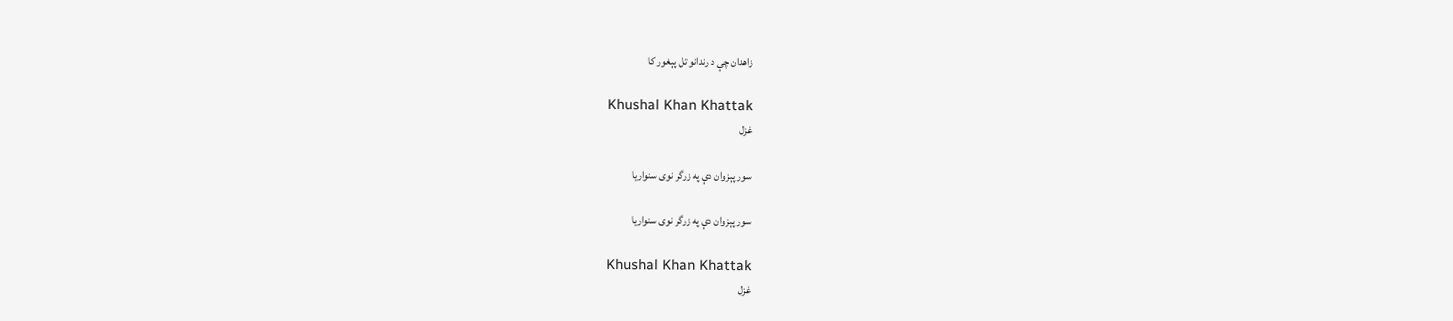زاهدان چې د رندانو تل پېغور کا

Khushal Khan Khattak
غزل

سور پېزوان دې په زرگر نوی سنواريا

سور پېزوان دې په زرگر نوی سنواريا

Khushal Khan Khattak
غزل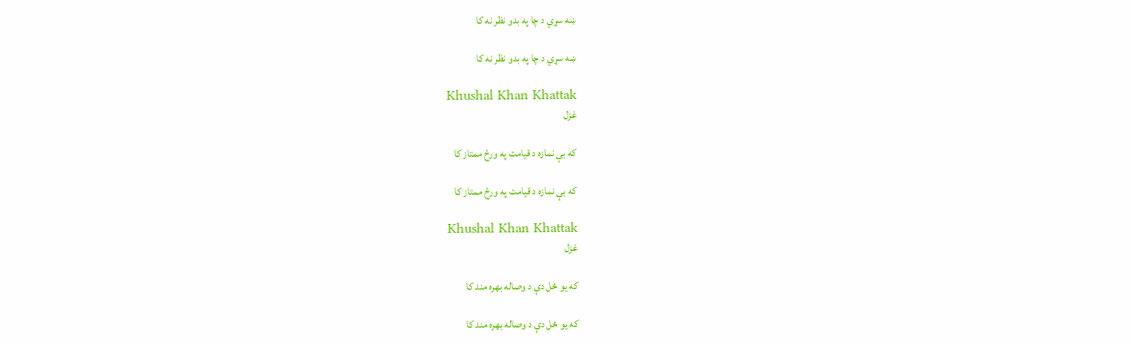ښه سړي د چا په بدو نظر نه کا

ښه سړي د چا په بدو نظر نه کا

Khushal Khan Khattak
غزل

که بې نمازه د قيامت په ورځ ممتاز کا

که بې نمازه د قيامت په ورځ ممتاز کا

Khushal Khan Khattak
غزل

که يو ځل دې د وصاله بهره مند کا

که يو ځل دې د وصاله بهره مند کا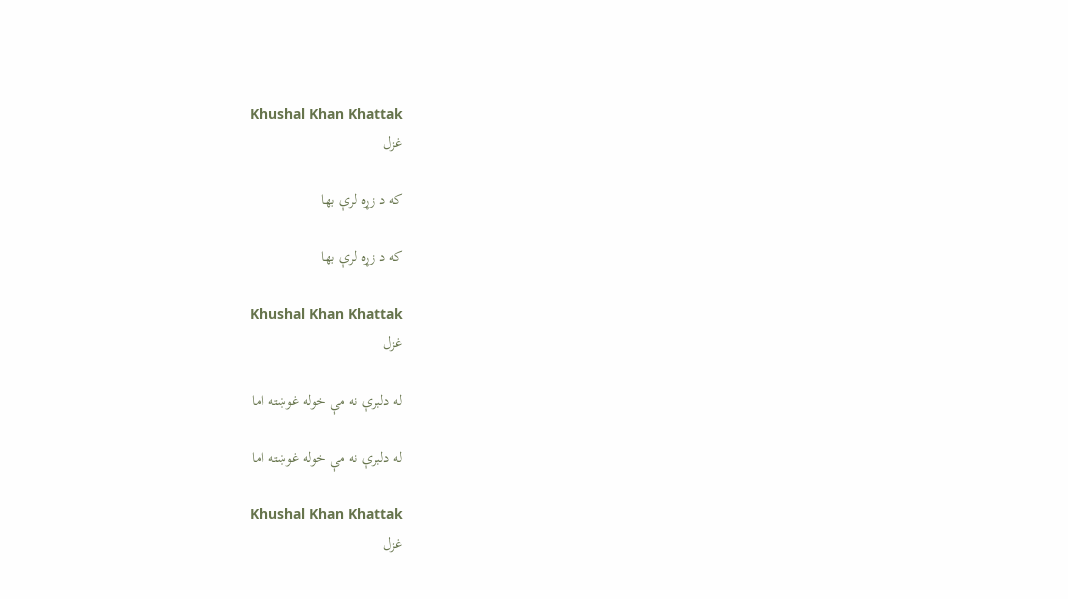Khushal Khan Khattak
غزل

که د زړه لرې بها

که د زړه لرې بها

Khushal Khan Khattak
غزل

له دلبرې نه مې خوله غوښته اما

له دلبرې نه مې خوله غوښته اما

Khushal Khan Khattak
غزل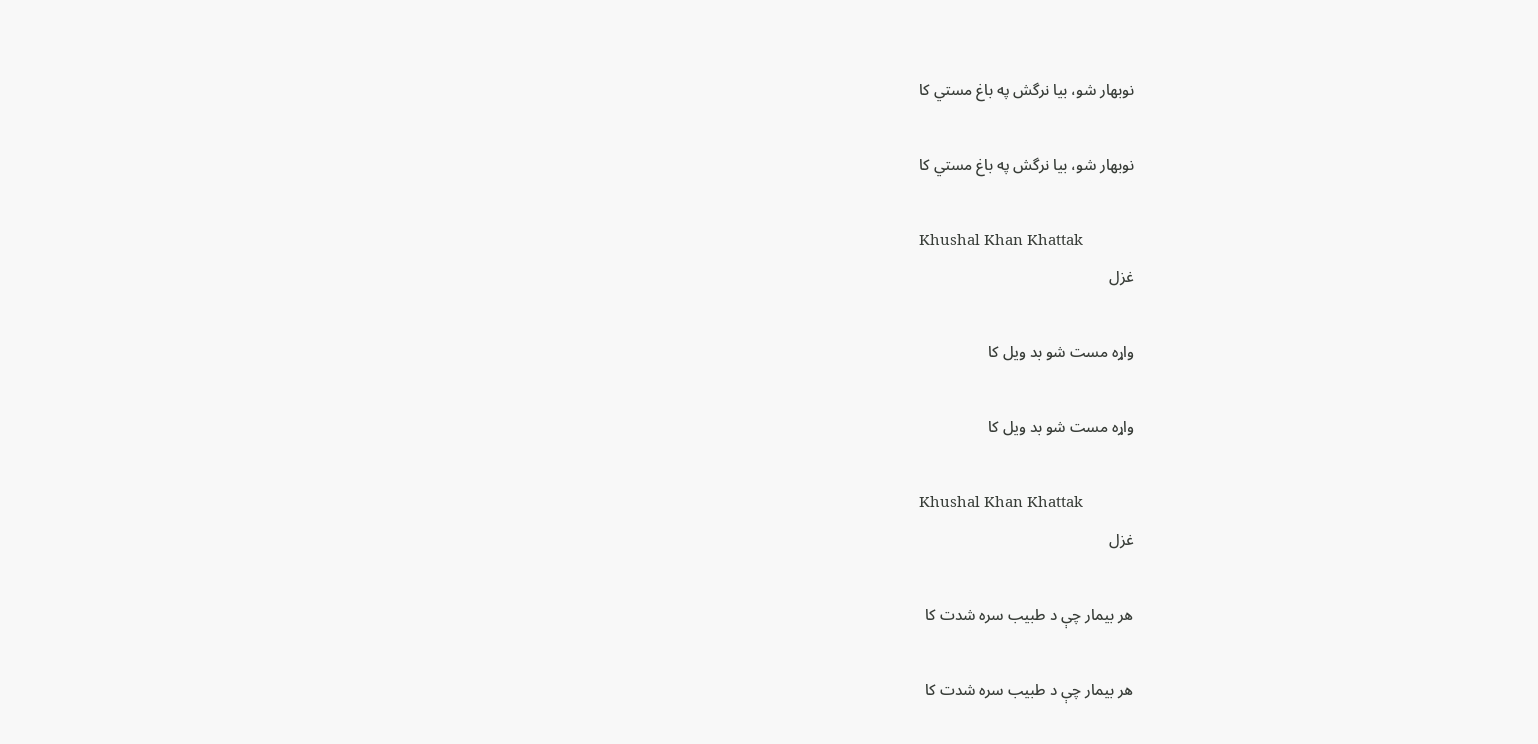نوبهار شو، بيا نرگش په باغ مستي کا

نوبهار شو، بيا نرگش په باغ مستي کا

Khushal Khan Khattak
غزل

واړه مست شو بد ويل کا

واړه مست شو بد ويل کا

Khushal Khan Khattak
غزل

هر بيمار چې د طبيب سره شدت کا

هر بيمار چې د طبيب سره شدت کا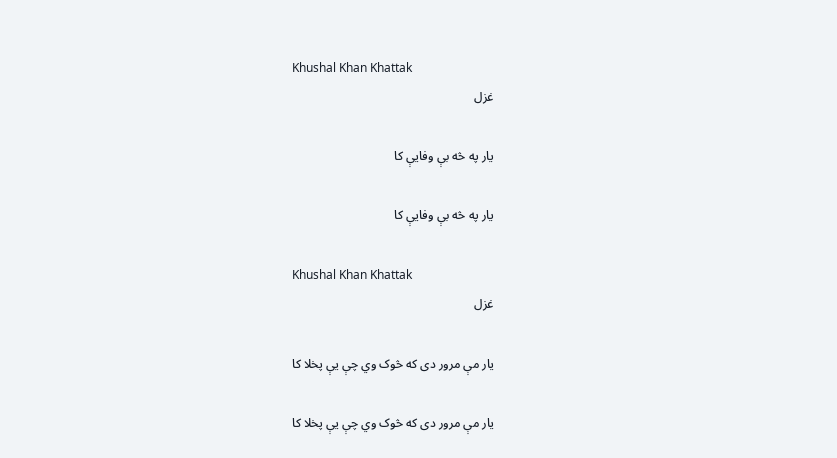Khushal Khan Khattak
غزل

يار په څه بې وفايې کا

يار په څه بې وفايې کا

Khushal Khan Khattak
غزل

يار مې مرور دی که څوک وي چې يې پخلا کا

يار مې مرور دی که څوک وي چې يې پخلا کا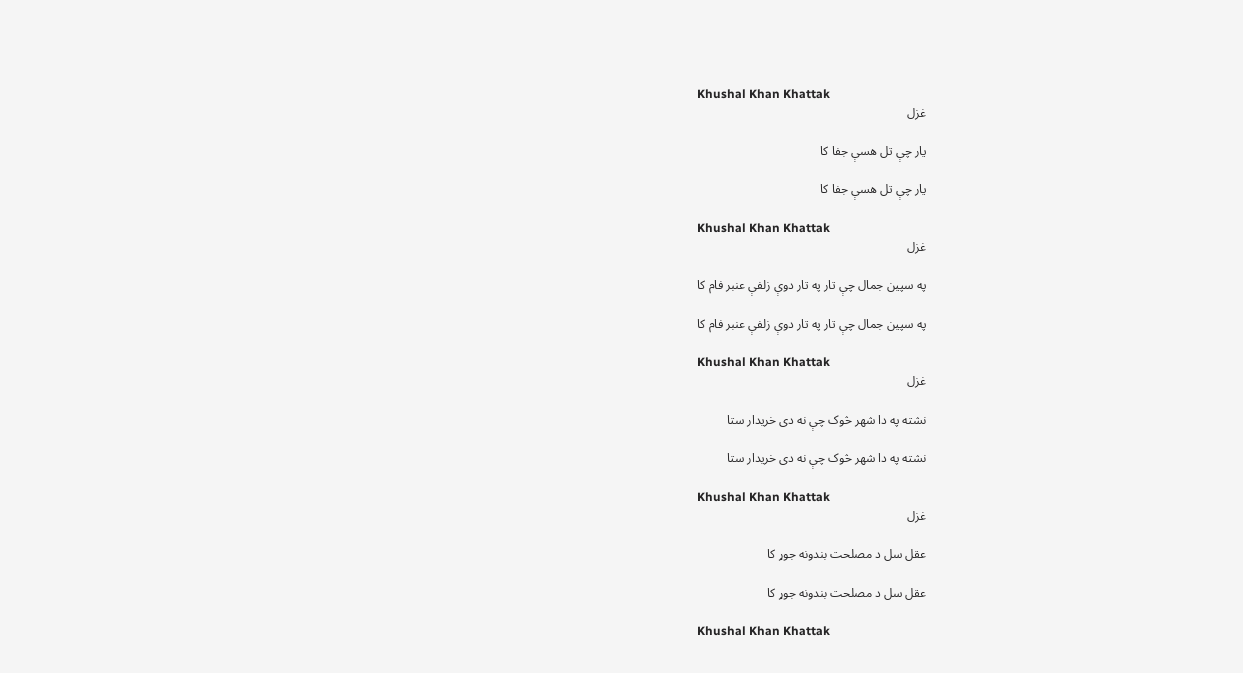Khushal Khan Khattak
غزل

يار چې تل هسې جفا کا

يار چې تل هسې جفا کا

Khushal Khan Khattak
غزل

په سپين جمال چې تار په تار دوې زلفې عنبر فام کا

په سپين جمال چې تار په تار دوې زلفې عنبر فام کا

Khushal Khan Khattak
غزل

نشته په دا شهر څوک چې نه دی خريدار ستا

نشته په دا شهر څوک چې نه دی خريدار ستا

Khushal Khan Khattak
غزل

عقل سل د مصلحت بندونه جوړ کا

عقل سل د مصلحت بندونه جوړ کا

Khushal Khan Khattak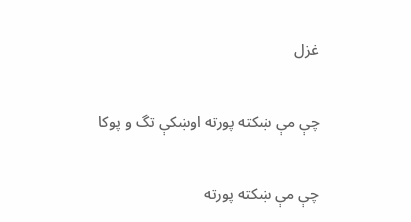غزل

چې مې ښکته پورته اوښکې تگ و پوکا

چې مې ښکته پورته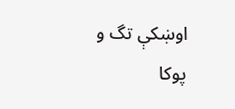اوښکې تگ و پوکا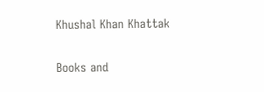Khushal Khan Khattak

Books and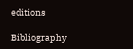editions

Bibliography